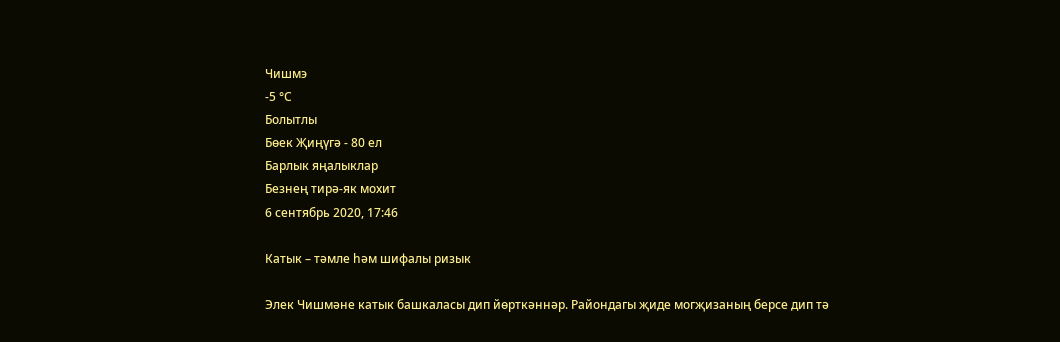Чишмэ
-5 °С
Болытлы
Бөек Җиңүгә - 80 ел
Барлык яңалыклар
Безнең тирә-як мохит
6 сентябрь 2020, 17:46

Катык – тәмле һәм шифалы ризык

Элек Чишмәне катык башкаласы дип йөрткәннәр. Райондагы җиде могҗизаның берсе дип тә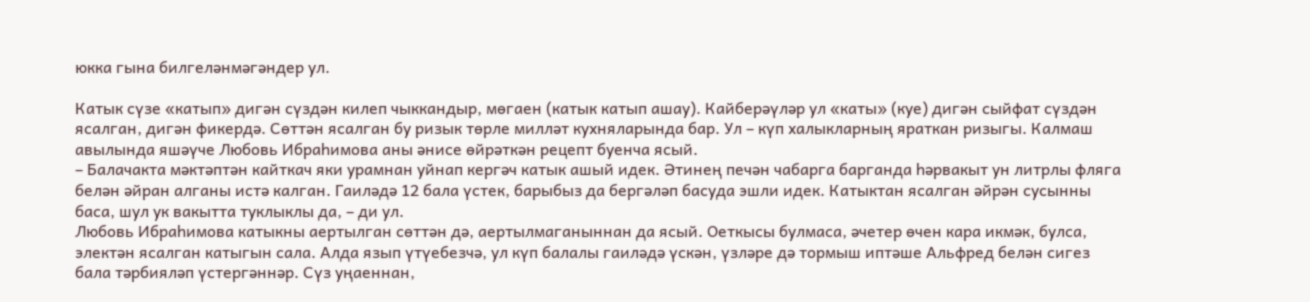юкка гына билгеләнмәгәндер ул.

Катык сүзе «катып» дигән сүздән килеп чыккандыр, мөгаен (катык катып ашау). Кайберәүләр ул «каты» (куе) дигән сыйфат сүздән ясалган, дигән фикердә. Сөттән ясалган бу ризык төрле милләт кухняларында бар. Ул – күп халыкларның яраткан ризыгы. Калмаш авылында яшәүче Любовь Ибраһимова аны әнисе өйрәткән рецепт буенча ясый.
– Балачакта мәктәптән кайткач яки урамнан уйнап кергәч катык ашый идек. Әтинең печән чабарга барганда һәрвакыт ун литрлы фляга белән әйран алганы истә калган. Гаиләдә 12 бала үстек, барыбыз да бергәләп басуда эшли идек. Катыктан ясалган әйрән сусынны баса, шул ук вакытта туклыклы да, – ди ул.
Любовь Ибраһимова катыкны аертылган сөттән дә, аертылмаганыннан да ясый. Оеткысы булмаса, әчетер өчен кара икмәк, булса, электән ясалган катыгын сала. Алда язып үтүебезчә, ул күп балалы гаиләдә үскән, үзләре дә тормыш иптәше Альфред белән сигез бала тәрбияләп үстергәннәр. Сүз уңаеннан,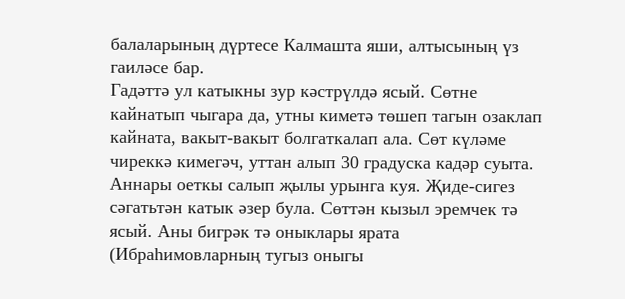балаларының дүртесе Калмашта яши, алтысының үз гаиләсе бар.
Гадәттә ул катыкны зур кәстрүлдә ясый. Сөтне кайнатып чыгара да, утны киметә төшеп тагын озаклап кайната, вакыт-вакыт болгаткалап ала. Сөт күләме чиреккә кимегәч, уттан алып 30 градуска кадәр суыта. Аннары оеткы салып җылы урынга куя. Җиде-сигез сәгатьтән катык әзер була. Сөттән кызыл эремчек тә ясый. Аны бигрәк тә оныклары ярата (Ибраһимовларның тугыз оныгы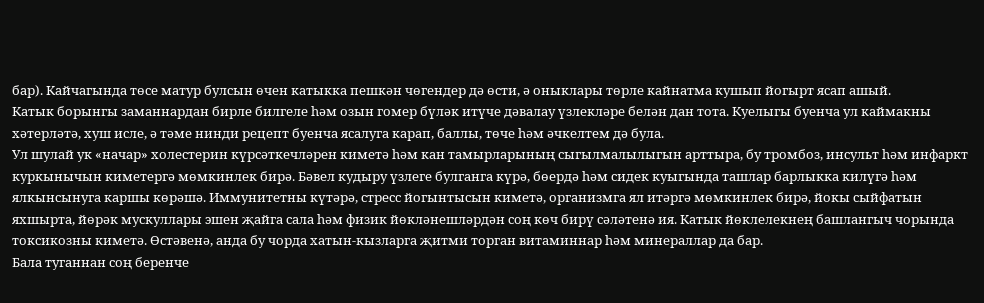бар). Кайчагында төсе матур булсын өчен катыкка пешкән чөгендер дә өсти, ә оныклары төрле кайнатма кушып йогырт ясап ашый.
Катык борынгы заманнардан бирле билгеле һәм озын гомер бүләк итүче дәвалау үзлекләре белән дан тота. Куелыгы буенча ул каймакны хәтерләтә, хуш исле, ә тәме нинди рецепт буенча ясалуга карап, баллы, төче һәм әчкелтем дә була.
Ул шулай ук «начар» холестерин күрсәткечләрен киметә һәм кан тамырларының сыгылмалылыгын арттыра, бу тромбоз, инсульт һәм инфаркт куркынычын киметергә мөмкинлек бирә. Бәвел кудыру үзлеге булганга күрә, бөердә һәм сидек куыгында ташлар барлыкка килүгә һәм ялкынсынуга каршы көрәшә. Иммунитетны күтәрә, стресс йогынтысын киметә, организмга ял итәргә мөмкинлек бирә, йокы сыйфатын яхшырта, йөрәк мускуллары эшен җайга сала һәм физик йөкләнешләрдән соң көч бирү сәләтенә ия. Катык йөклелекнең башлангыч чорында токсикозны киметә. Өстәвенә, анда бу чорда хатын-кызларга җитми торган витаминнар һәм минераллар да бар.
Бала туганнан соң беренче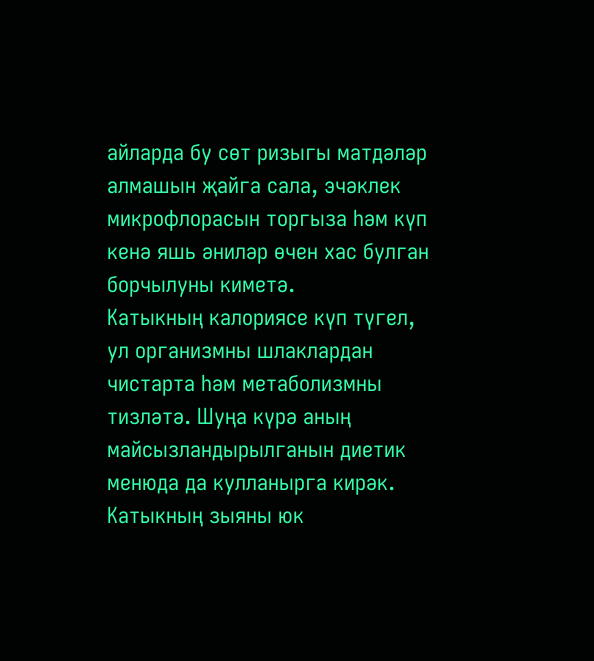айларда бу сөт ризыгы матдәләр алмашын җайга сала, эчәклек микрофлорасын торгыза һәм күп кенә яшь әниләр өчен хас булган борчылуны киметә.
Катыкның калориясе күп түгел, ул организмны шлаклардан чистарта һәм метаболизмны тизләтә. Шуңа күрә аның майсызландырылганын диетик менюда да кулланырга кирәк. Катыкның зыяны юк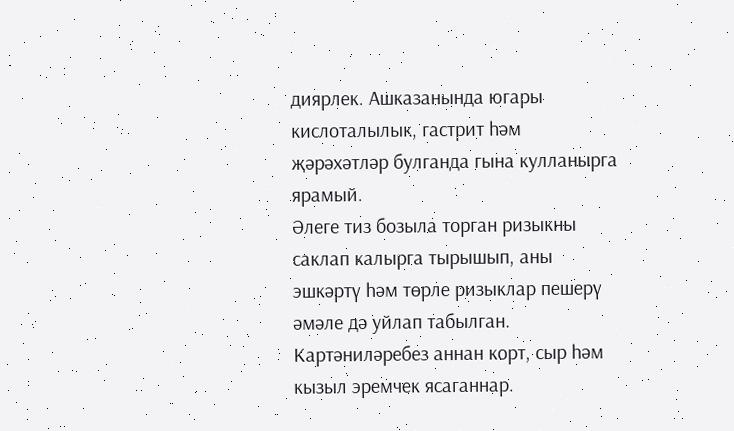диярлек. Ашказанында югары кислоталылык, гастрит һәм җәрәхәтләр булганда гына кулланырга ярамый.
Әлеге тиз бозыла торган ризыкны саклап калырга тырышып, аны эшкәртү һәм төрле ризыклар пешерү әмәле дә уйлап табылган. Картәниләребез аннан корт, сыр һәм кызыл эремчек ясаганнар.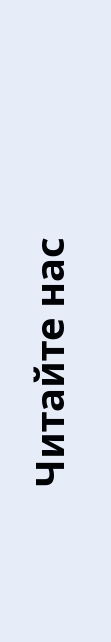Читайте нас